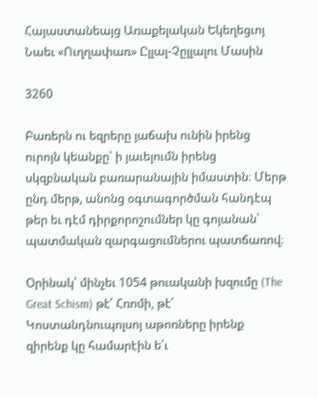Հայաստանեայց Առաքելական Եկեղեցւոյ Նաեւ «Ուղղափառ» Ըլլալ-Չըլլալու Մասին

3260

Բառերն ու եզրերը յաճախ ունին իրենց ուրոյն կեանքը՝ ի յաւելումն իրենց սկզբնական բառարանային իմաստին։ Մերթ ընդ մերթ, անոնց օգտագործման հանդէպ թեր եւ դէմ դիրքորոշումներ կը գոյանան՝ պատմական զարգացումներու պատճառով։

Օրինակ՝ մինչեւ 1054 թուականի խզումը (The Great Schism) թէ՛ Հռոմի, թէ՛ Կոստանդնուպոլսոյ աթոռները իրենք զիրենք կը համարէին ե՛ւ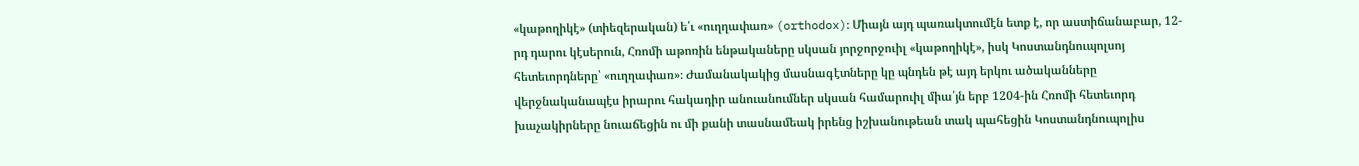«կաթողիկէ» (տիեզերական) ե՛ւ «ուղղափառ» (orthodox)։ Միայն այդ պառակտումէն ետք է, որ աստիճանաբար, 12-րդ դարու կէսերուն, Հռոմի աթոռին ենթակաները սկսան յորջորջուիլ «կաթողիկէ», իսկ Կոստանդնուպոլսոյ հետեւորդները՝ «ուղղափառ»։ Ժամանակակից մասնագէտները կը պնդեն թէ այդ երկու ածականները վերջնականապէս իրարու հակադիր անուանումներ սկսան համարուիլ միա՛յն երբ 1204-ին Հռոմի հետեւորդ խաչակիրները նուաճեցին ու մի քանի տասնամեակ իրենց իշխանութեան տակ պահեցին Կոստանդնուպոլիս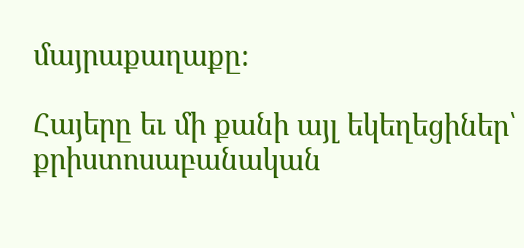մայրաքաղաքը։

Հայերը եւ մի քանի այլ եկեղեցիներ՝ քրիստոսաբանական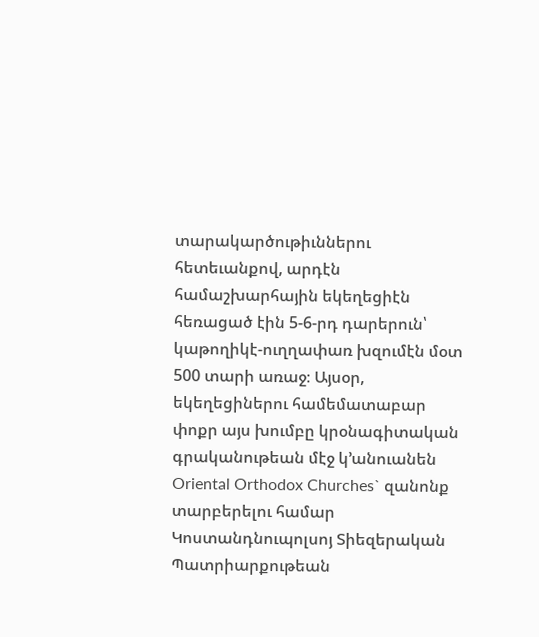տարակարծութիւններու հետեւանքով, արդէն համաշխարհային եկեղեցիէն հեռացած էին 5-6-րդ դարերուն՝ կաթողիկէ-ուղղափառ խզումէն մօտ 500 տարի առաջ։ Այսօր, եկեղեցիներու համեմատաբար փոքր այս խումբը կրօնագիտական գրականութեան մէջ կ’անուանեն Oriental Orthodox Churches` զանոնք տարբերելու համար Կոստանդնուպոլսոյ Տիեզերական Պատրիարքութեան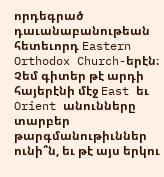որդեգրած դաւանաբանութեան հետեւորդ Eastern Orthodox Church-երէն։ Չեմ գիտեր թէ արդի հայերէնի մէջ East եւ Orient անունները տարբեր թարգմանութիւններ ունի՞ն, եւ թէ այս երկու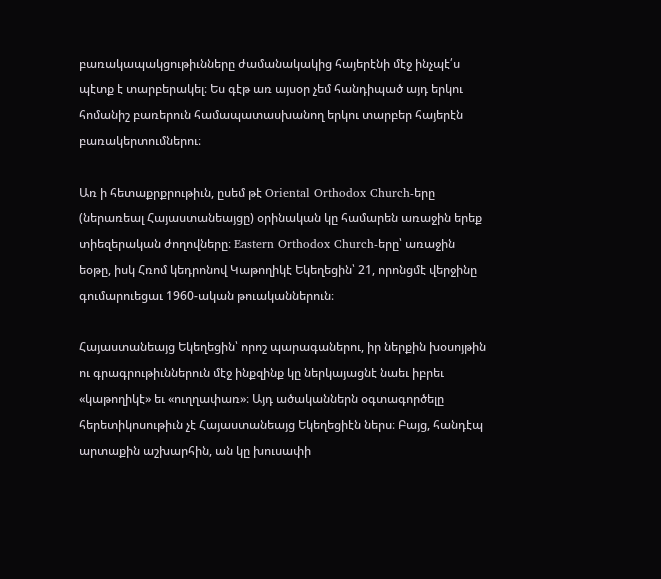բառակապակցութիւնները ժամանակակից հայերէնի մէջ ինչպէ՛ս պէտք է տարբերակել։ Ես գէթ առ այսօր չեմ հանդիպած այդ երկու հոմանիշ բառերուն համապատասխանող երկու տարբեր հայերէն բառակերտումներու։

Առ ի հետաքրքրութիւն, ըսեմ թէ Oriental Orthodox Church-երը (ներառեալ Հայաստանեայցը) օրինական կը համարեն առաջին երեք տիեզերական ժողովները։ Eastern Orthodox Church-երը՝ առաջին եօթը, իսկ Հռոմ կեդրոնով Կաթողիկէ Եկեղեցին՝ 21, որոնցմէ վերջինը գումարուեցաւ 1960-ական թուականներուն։

Հայաստանեայց Եկեղեցին՝ որոշ պարագաներու, իր ներքին խօսոյթին ու գրագրութիւններուն մէջ ինքզինք կը ներկայացնէ նաեւ իբրեւ «կաթողիկէ» եւ «ուղղափառ»։ Այդ ածականներն օգտագործելը հերետիկոսութիւն չէ Հայաստանեայց Եկեղեցիէն ներս։ Բայց, հանդէպ արտաքին աշխարհին, ան կը խուսափի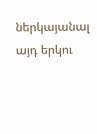ներկայանալ այդ երկու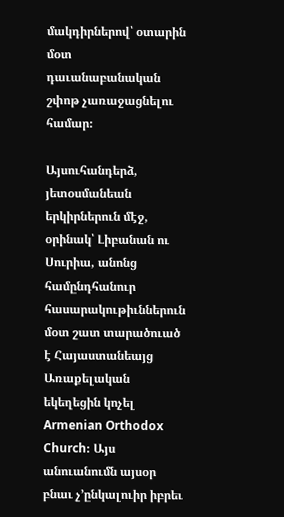մակդիրներով՝ օտարին մօտ դաւանաբանական շփոթ չառաջացնելու համար։

Այսուհանդերձ, յետօսմանեան երկիրներուն մէջ, օրինակ՝ Լիբանան ու Սուրիա, անոնց համընդհանուր հասարակութիւններուն մօտ շատ տարածուած է Հայաստանեայց Առաքելական եկեղեցին կոչել Armenian Orthodox Church։ Այս անուանումն այսօր բնաւ չ’ընկալուիր իբրեւ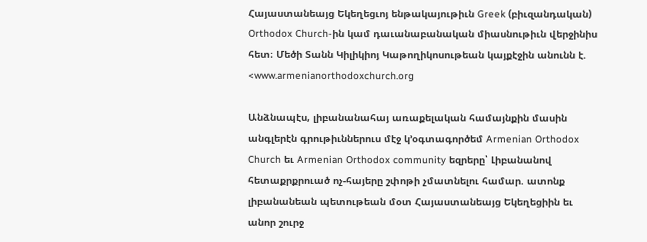Հայաստանեայց Եկեղեցւոյ ենթակայութիւն Greek (բիւզանդական) Orthodox Church-ին կամ դաւանաբանական միասնութիւն վերջինիս հետ։ Մեծի Տանն Կիլիկիոյ Կաթողիկոսութեան կայքէջին անունն է. <www.armenianorthodoxchurch.org

Անձնապէս, լիբանանահայ առաքելական համայնքին մասին անգլերէն գրութիւններուս մէջ կ’օգտագործեմ Armenian Orthodox Church եւ Armenian Orthodox community եզրերը՝ Լիբանանով հետաքրքրուած ոչ-հայերը շփոթի չմատնելու համար. ատոնք լիբանանեան պետութեան մօտ Հայաստանեայց Եկեղեցիին եւ անոր շուրջ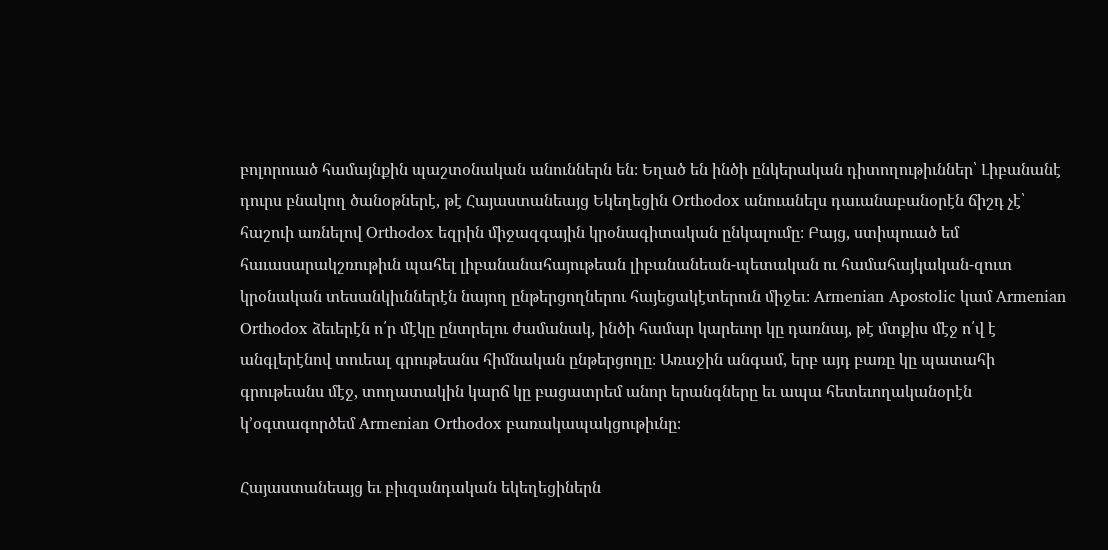բոլորուած համայնքին պաշտօնական անուններն են։ Եղած են ինծի ընկերական դիտողութիւններ՝ Լիբանանէ դուրս բնակող ծանօթներէ, թէ Հայաստանեայց Եկեղեցին Orthodox անուանելս դաւանաբանօրէն ճիշդ չէ՝ հաշուի առնելով Orthodox եզրին միջազգային կրօնագիտական ընկալումը։ Բայց, ստիպուած եմ հաւասարակշռութիւն պահել լիբանանահայութեան լիբանանեան-պետական ու համահայկական-զուտ կրօնական տեսանկիւններէն նայող ընթերցողներու հայեցակէտերուն միջեւ։ Armenian Apostolic կամ Armenian Orthodox ձեւերէն ո՛ր մէկը ընտրելու ժամանակ, ինծի համար կարեւոր կը դառնայ, թէ մտքիս մէջ ո՛վ է անգլերէնով տուեալ գրութեանս հիմնական ընթերցողը։ Առաջին անգամ, երբ այդ բառը կը պատահի գրութեանս մէջ, տողատակին կարճ կը բացատրեմ անոր երանգները եւ ապա հետեւողականօրէն կ’օգտագործեմ Armenian Orthodox բառակապակցութիւնը։

Հայաստանեայց եւ բիւզանդական եկեղեցիներն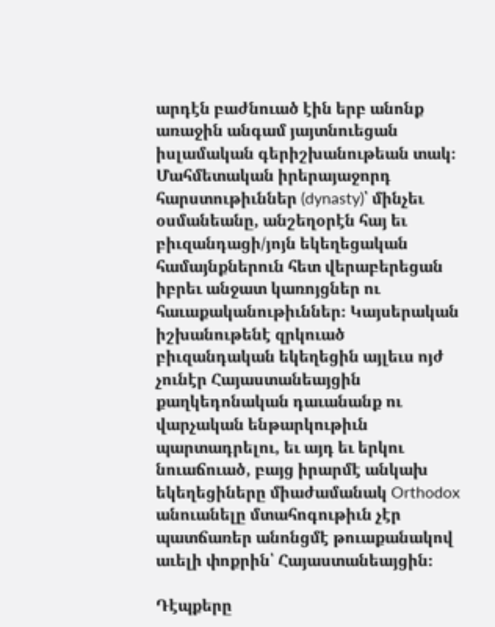արդէն բաժնուած էին երբ անոնք առաջին անգամ յայտնուեցան իսլամական գերիշխանութեան տակ։ Մահմետական իրերայաջորդ հարստութիւններ (dynasty)՝ մինչեւ օսմանեանը, անշեղօրէն հայ եւ բիւզանդացի/յոյն եկեղեցական համայնքներուն հետ վերաբերեցան իբրեւ անջատ կառոյցներ ու հաւաքականութիւններ։ Կայսերական իշխանութենէ զրկուած բիւզանդական եկեղեցին այլեւս ոյժ չունէր Հայաստանեայցին քաղկեդոնական դաւանանք ու վարչական ենթարկութիւն պարտադրելու, եւ այդ եւ երկու նուաճուած, բայց իրարմէ անկախ եկեղեցիները միաժամանակ Orthodox անուանելը մտահոգութիւն չէր պատճառեր անոնցմէ թուաքանակով աւելի փոքրին՝ Հայաստանեայցին։

Դէպքերը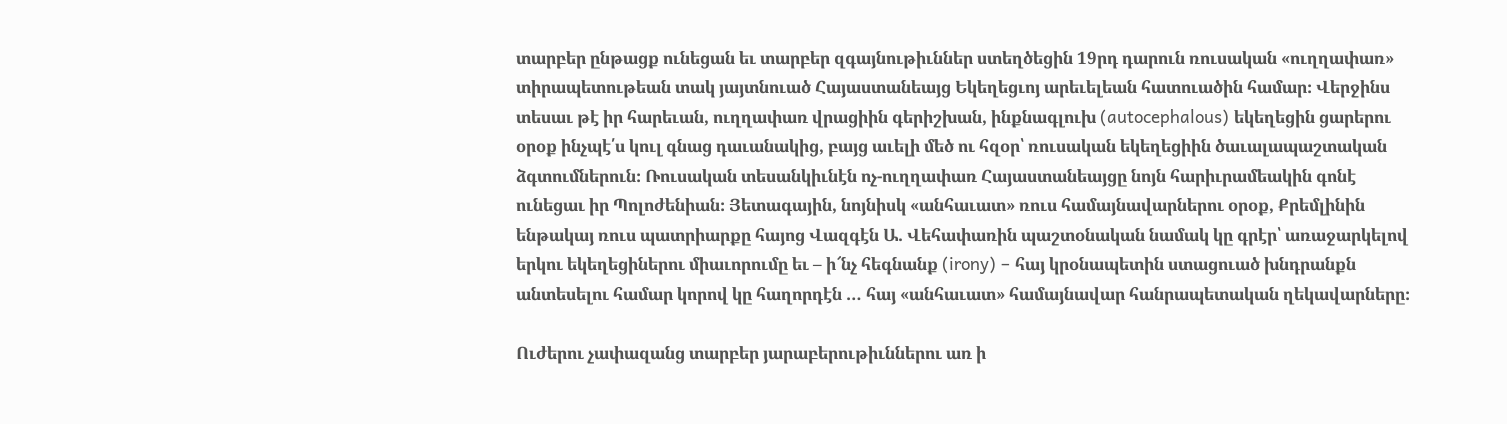տարբեր ընթացք ունեցան եւ տարբեր զգայնութիւններ ստեղծեցին 19րդ դարուն ռուսական «ուղղափառ» տիրապետութեան տակ յայտնուած Հայաստանեայց Եկեղեցւոյ արեւելեան հատուածին համար։ Վերջինս տեսաւ թէ իր հարեւան, ուղղափառ վրացիին գերիշխան, ինքնագլուխ (autocephalous) եկեղեցին ցարերու օրօք ինչպէ՛ս կուլ գնաց դաւանակից, բայց աւելի մեծ ու հզօր՝ ռուսական եկեղեցիին ծաւալապաշտական ձգտումներուն։ Ռուսական տեսանկիւնէն ոչ-ուղղափառ Հայաստանեայցը նոյն հարիւրամեակին գոնէ ունեցաւ իր Պոլոժենիան։ Յետագային, նոյնիսկ «անհաւատ» ռուս համայնավարներու օրօք, Քրեմլինին ենթակայ ռուս պատրիարքը հայոց Վազգէն Ա. Վեհափառին պաշտօնական նամակ կը գրէր՝ առաջարկելով երկու եկեղեցիներու միաւորումը եւ – ի՜նչ հեգնանք (irony) – հայ կրօնապետին ստացուած խնդրանքն անտեսելու համար կորով կը հաղորդէն … հայ «անհաւատ» համայնավար հանրապետական ղեկավարները։

Ուժերու չափազանց տարբեր յարաբերութիւններու առ ի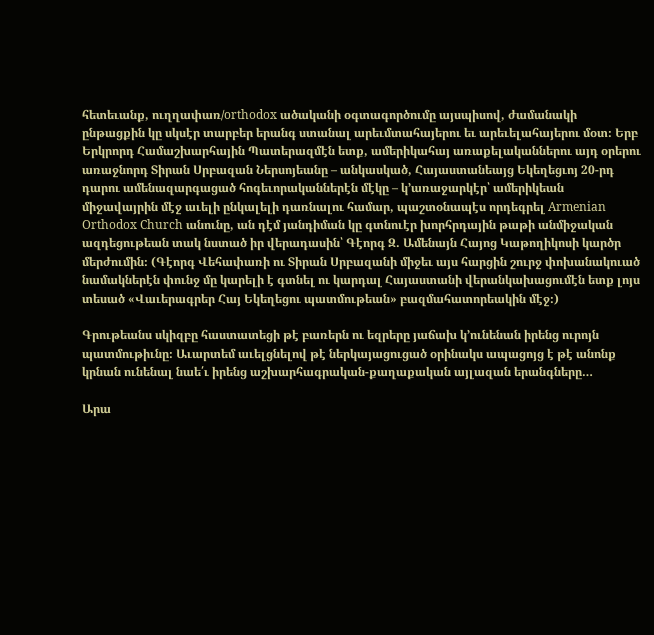հետեւանք, ուղղափառ/orthodox ածականի օգտագործումը այսպիսով, ժամանակի ընթացքին կը սկսէր տարբեր երանգ ստանալ արեւմտահայերու եւ արեւելահայերու մօտ։ Երբ Երկրորդ Համաշխարհային Պատերազմէն ետք, ամերիկահայ առաքելականներու այդ օրերու առաջնորդ Տիրան Սրբազան Ներսոյեանը – անկասկած, Հայաստանեայց Եկեղեցւոյ 20-րդ դարու ամենազարգացած հոգեւորականներէն մէկը – կ’առաջարկէր՝ ամերիկեան միջավայրին մէջ աւելի ընկալելի դառնալու համար, պաշտօնապէս որդեգրել Armenian Orthodox Church անունը, ան դէմ յանդիման կը գտնուէր խորհրդային թաթի անմիջական ազդեցութեան տակ նստած իր վերադասին՝ Գէորգ Զ. Ամենայն Հայոց Կաթողիկոսի կարծր մերժումին։ (Գէորգ Վեհափառի ու Տիրան Սրբազանի միջեւ այս հարցին շուրջ փոխանակուած նամակներէն փունջ մը կարելի է գտնել ու կարդալ Հայաստանի վերանկախացումէն ետք լոյս տեսած «Վաւերագրեր Հայ Եկեղեցու պատմութեան» բազմահատորեակին մէջ։)

Գրութեանս սկիզբը հաստատեցի թէ բառերն ու եզրերը յաճախ կ’ունենան իրենց ուրոյն պատմութիւնը։ Աւարտեմ աւելցնելով թէ ներկայացուցած օրինակս ապացոյց է թէ անոնք կրնան ունենալ նաե՛ւ իրենց աշխարհագրական-քաղաքական այլազան երանգները…

Արա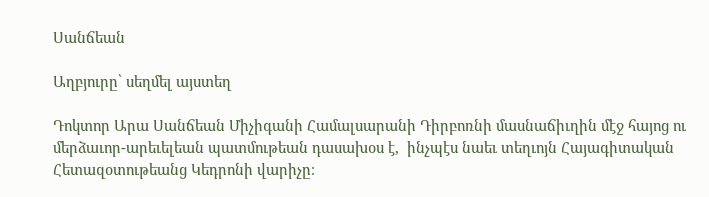Սանճեան

Աղբյուրը՝ սեղմել այստեղ

Դոկտոր Արա Սանճեան Միչիգանի Համալսարանի Դիրբոռնի մասնաճիւղին մէջ հայոց ու մերձաւոր-արեւելեան պատմութեան դասախօս է,  ինչպէս նաեւ տեղւոյն Հայագիտական Հետազօտութեանց Կեդրոնի վարիչը։